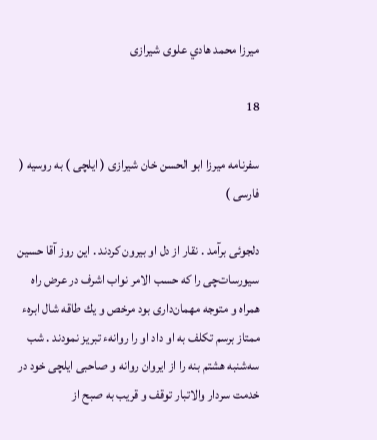ميرزا محمد هادي علوى شيرازى

18

سفرنامه ميرزا ابو الحسن خان شيرازى ( ايلچى ) به روسيه ( فارسى )

دلجوئى برآمد . نقار از دل او بيرون كردند . اين روز آقا حسين سيورسات‌چى را كه حسب الامر نواب اشرف در عرض راه همراه و متوجه مهمان‌دارى بود مرخص و يك طاقه شال ابرهء ممتاز برسم تكلف به او داد او را روانهء تبريز نمودند . شب سه‌شنبه هشتم بنه را از ايروان روانه و صاحبى ايلچى خود در خدمت سردار والاتبار توقف و قريب به صبح از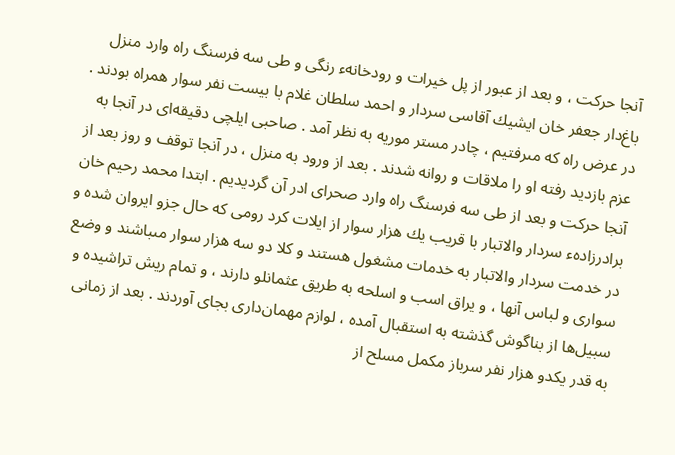آنجا حركت ، و بعد از عبور از پل خيرات و رودخانهء رنگى و طى سه فرسنگ راه وارد منزل باغ‌دار جعفر خان ايشيك آقاسى سردار و احمد سلطان غلام با بيست نفر سوار همراه بودند . در عرض راه كه مىرفتيم ، چادر مستر موريه به نظر آمد . صاحبى ايلچى دقيقه‌اى در آنجا به عزم بازديد رفته او را ملاقات و روانه شدند . بعد از ورود به منزل ، در آنجا توقف و روز بعد از آنجا حركت و بعد از طى سه فرسنگ راه وارد صحراى ادر آن گرديديم . ابتدا محمد رحيم خان برادرزادهء سردار والاتبار با قريب يك هزار سوار از ايلات كرد رومى كه حال جزو ايروان شده و در خدمت سردار والاتبار به خدمات مشغول هستند و كلا دو سه هزار سوار مىباشند و وضع سوارى و لباس آنها ، و يراق اسب و اسلحه به طريق عثمانلو دارند ، و تمام ريش تراشيده و سبيل‌ها از بناگوش گذشته به استقبال آمده ، لوازم مهمان‌دارى بجاى آوردند . بعد از زمانى به قدر يكدو هزار نفر سرباز مكمل مسلح از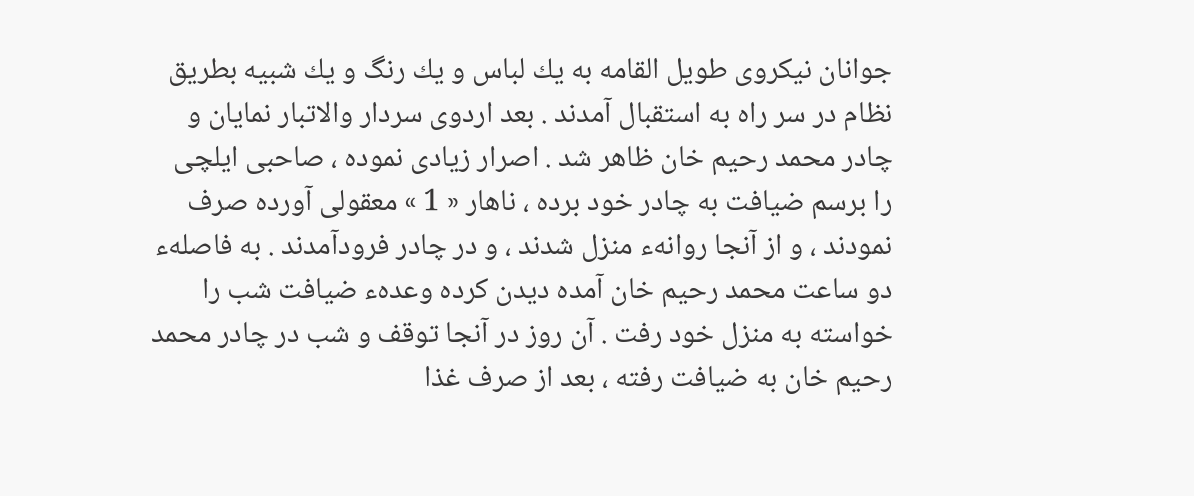جوانان نيكروى طويل القامه به يك لباس و يك رنگ و يك شبيه بطريق نظام در سر راه به استقبال آمدند . بعد اردوى سردار والاتبار نمايان و چادر محمد رحيم خان ظاهر شد . اصرار زيادى نموده ، صاحبى ايلچى را برسم ضيافت به چادر خود برده ، ناهار « 1 » معقولى آورده صرف نمودند ، و از آنجا روانهء منزل شدند ، و در چادر فرودآمدند . به فاصلهء دو ساعت محمد رحيم خان آمده ديدن كرده وعدهء ضيافت شب را خواسته به منزل خود رفت . آن روز در آنجا توقف و شب در چادر محمد رحيم خان به ضيافت رفته ، بعد از صرف غذا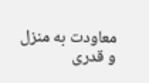معاودت به منزل و قدرى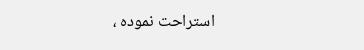استراحت نموده ،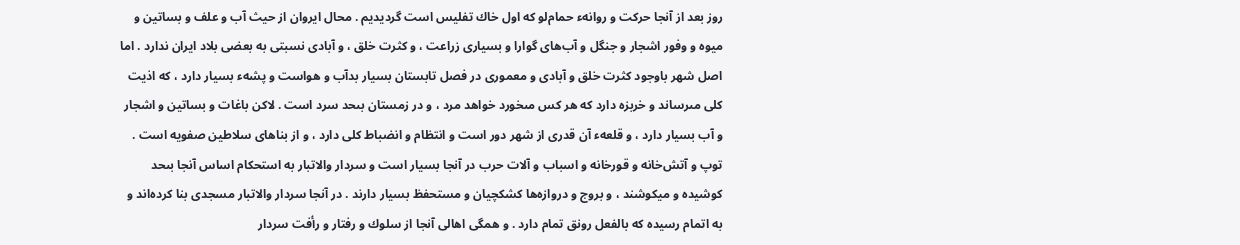روز بعد از آنجا حركت و روانهء حمام‌لو كه اول خاك تفليس است گرديديم . محال ايروان از حيث آب و علف و بساتين و ميوه و وفور اشجار و جنگل و آب‌هاى گوارا و بسيارى زراعت ، و كثرت خلق ، و آبادى نسبتى به بعضى بلاد ايران ندارد . اما اصل شهر باوجود كثرت خلق و آبادى و معمورى در فصل تابستان بسيار بدآب و هواست و پشهء بسيار دارد ، كه اذيت كلى مىرساند و خربزه دارد كه هر كس مىخورد خواهد مرد ، و در زمستان بىحد سرد است . لاكن باغات و بساتين و اشجار و آب بسيار دارد ، و قلعهء آن قدرى از شهر دور است و انتظام و انضباط كلى دارد ، و از بناهاى سلاطين صفويه است . توپ و آتش‌خانه و قورخانه و اسباب و آلات حرب در آنجا بسيار است و سردار والاتبار به استحكام اساس آنجا بىحد كوشيده و ميكوشند ، و بروج و دروازه‌ها كشكچيان و مستحفظ بسيار دارند . در آنجا سردار والاتبار مسجدى بنا كرده‌اند و به اتمام رسيده كه بالفعل رونق تمام دارد . و همگى اهالى آنجا از سلوك و رفتار و رأفت سردار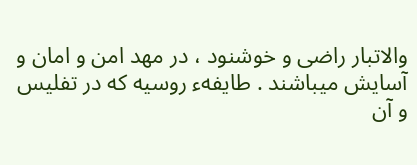والاتبار راضى و خوشنود ، در مهد امن و امان و آسايش ميباشند . طايفهء روسيه كه در تفليس و آن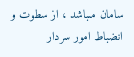سامان مىباشد ، از سطوت و انضباط امور سردار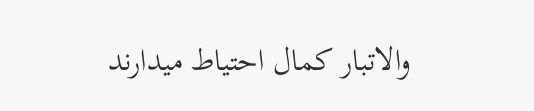والاتبار كمال احتياط ميدارند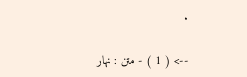.

--> ( 1 ) - متن : نهار